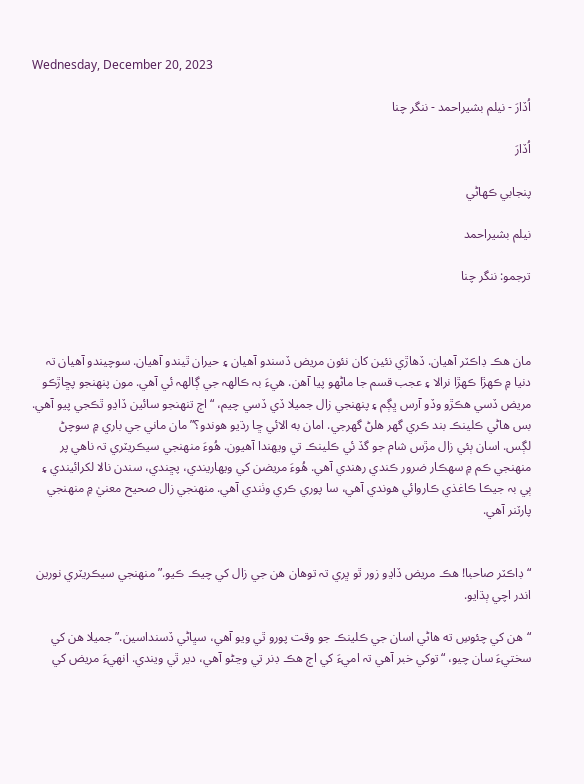Wednesday, December 20, 2023

اُڏارَ - نيلم بشيراحمد - ننگر چنا

اُڏارَ

پنجابي ڪھاڻي

نيلم بشيراحمد

ترجمو: ننگر چنا



مان هڪ ڊاڪٽر آهيان. ڏهاڙي نئين کان نئون مريض ڏسندو آهيان ۽ حيران ٿيندو آهيان. سوچيندو آهيان تہ دنيا ۾ ڪھڙا ڪھڙا نرالا ۽ عجب قسم جا ماڻهو پيا آهن. هيءَ بہ ڪالهہ جي ڳالهہ ئي آهي. مون پنھنجو پڇاڙڪو مريض ڏسي هڪڙو وڏو آرس ڀڳم ۽ پنھنجي زال جميلا ڏي ڏسي چيم، “اڄ تنھنجو سائين ڏاڍو ٿڪجي پيو آهي. بس هاڻي ڪلينڪ بند ڪري گهر هلڻ گهرجي. امان به الائي ڇا رڌيو هوندو؟” مان ماني جي باري ۾ سوچڻ لڳس. اسان ٻئي زال مڙس شام جو گڏ ئي ڪلينڪ تي ويھندا آهيون. هُوءَ منھنجي سيڪريٽري تہ ناهي پر منھنجي ڪم ۾ سھڪار ضرور ڪندي رهندي آهي. هُوءَ مريضن کي ويھاريندي، پڇندي، سندن نالا لکرائيندي ۽ ٻي بہ جيڪا ڪاغذي ڪاروائي هوندي آهي، سا پوري ڪري وٺندي آهي. منھنجي زال صحيح معنيٰ ۾ منھنجي پارٽنر آهي.


“ڊاڪٽر صاحبا! هڪ مريض ڏاڍو زور ٿو ڀري تہ توهان هن جي زال کي چيڪ ڪيو.” منھنجي سيڪريٽري نورين اندر اچي ٻڌايو.

“هن کي چئوسِ ته هاڻي اسان جي ڪلينڪ جو وقت پورو ٿي ويو آهي، سڀاڻي ڏسنداسين.” جميلا هن کي سختيءَ سان چيو، “توکي خبر آهي تہ اميءَ کي اڄ هڪ ڊنر تي وڃڻو آهي، دير ٿي ويندي. انهيءَ مريض کي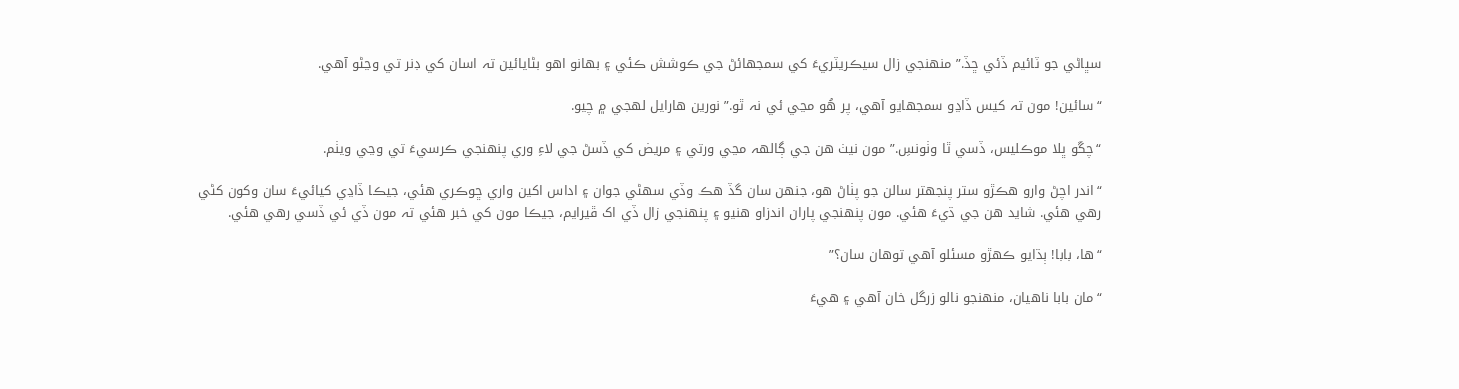سڀاڻي جو ٽائيم ڏئي ڇڏ.” منھنجي زال سيڪريٽريءَ کي سمجهائڻ جي ڪوشش ڪئي ۽ بھانو اهو بڻايائين تہ اسان کي ڊنر تي وڃڻو آهي.

“سائين! مون تہ کيس ڏاڍو سمجهايو آهي، پر هُو مڃي ئي نہ ٿو.” نورين هارايل لھجي ۾ چيو.

“چڱو ڀلا موڪليس، ڏسي ٿا وٺونسِ.” مون نيٺ هن جي ڳالهہ مڃي ورتي ۽ مريض کي ڏسڻ جي لاءِ وري پنھنجي ڪرسيءَ تي وڃي ويٺم.

“اندر اچڻ وارو هڪڙو ستر پنجھتر سالن جو پٺاڻ هو، جنھن سان گڏ هڪ وڏي سھڻي جوان ۽ اداس اکين واري ڇوڪري هئي، جيڪا ڏاڍي کيائيءَ سان وکون کڻي رهي هئي. شايد هن جي ڌيءَ هئي. مون پنھنجي پاران اندزاو هنيو ۽ پنھنجي زال ڏي اک ڦيرايم، جيڪا مون کي خبر هئي تہ مون ڏي ئي ڏسي رهي هئي.

“ها، بابا! ٻڌايو ڪھڙو مسئلو آهي توهان سان؟”

“مان بابا ناهيان، منھنجو نالو زرگل خان آهي ۽ هيءَ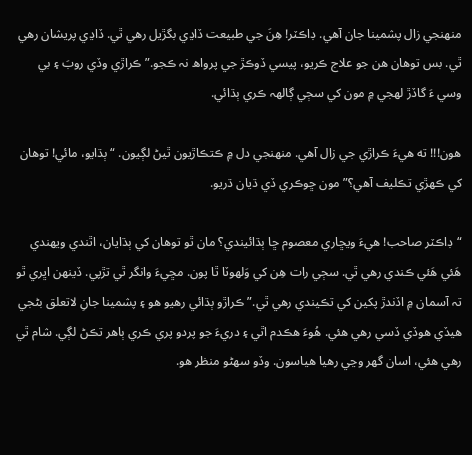منھنجي زال پشمينا جان آهي. ڊاڪٽر! هِنَ جي طبيعت ڏاڍي بگڙيل رهي ٿي. ڏاڍي پريشان رهي ٿي. بس توهان هن جو علاج ڪريو، پيسي ڏوڪڙ جي پرواھ نہ ڪجو.” ڪراڙي وڏي روبَ ۽ بي وسي ءَ گاڏڙ لھجي ۾ مون کي سڄي ڳالهہ ڪري ٻڌائي.

هون!!! ته هيءَ ڪراڙي جي زال آهي. منھنجي دل ۾ ڪتڪاڙيون ٿيڻ لڳيون. “ٻڌايو، مائي! توهان کي ڪھڙي تڪليف آهي؟” مون ڇوڪري ڏي ڌيان ڌريو.

“ڊاڪٽر صاحب! هيءَ ويڇاري معصوم ڇا ٻڌائيندي؟ مان ٿو توهان کي ٻڌايان، اٿندي ويھندي هَئي هَئي ڪندي رهي ٿي. سڄي رات هِن کي وَلهوٽا ٿا پون. مڇيءَ وانگر ٿي تڙپي. ڏينھن اڀري ٿو تہ آسمان ۾ اڏندڙ پکين کي تڪيندي رهي ٿي.” ڪراڙو ٻڌائي رهيو هو ۽ پشمينا جانِ لاتعلق بڻجي هيڏي هوڏي ڏسي رهي هئي. هُوءَ هڪدم اٿي ۽ دريءَ جو پردو پري ڪري ٻاهر تڪڻ لڳي. شام ٿي رهي هئي، اسان گهر وڃي رهيا هياسون. وڏو سھڻو منظر هو.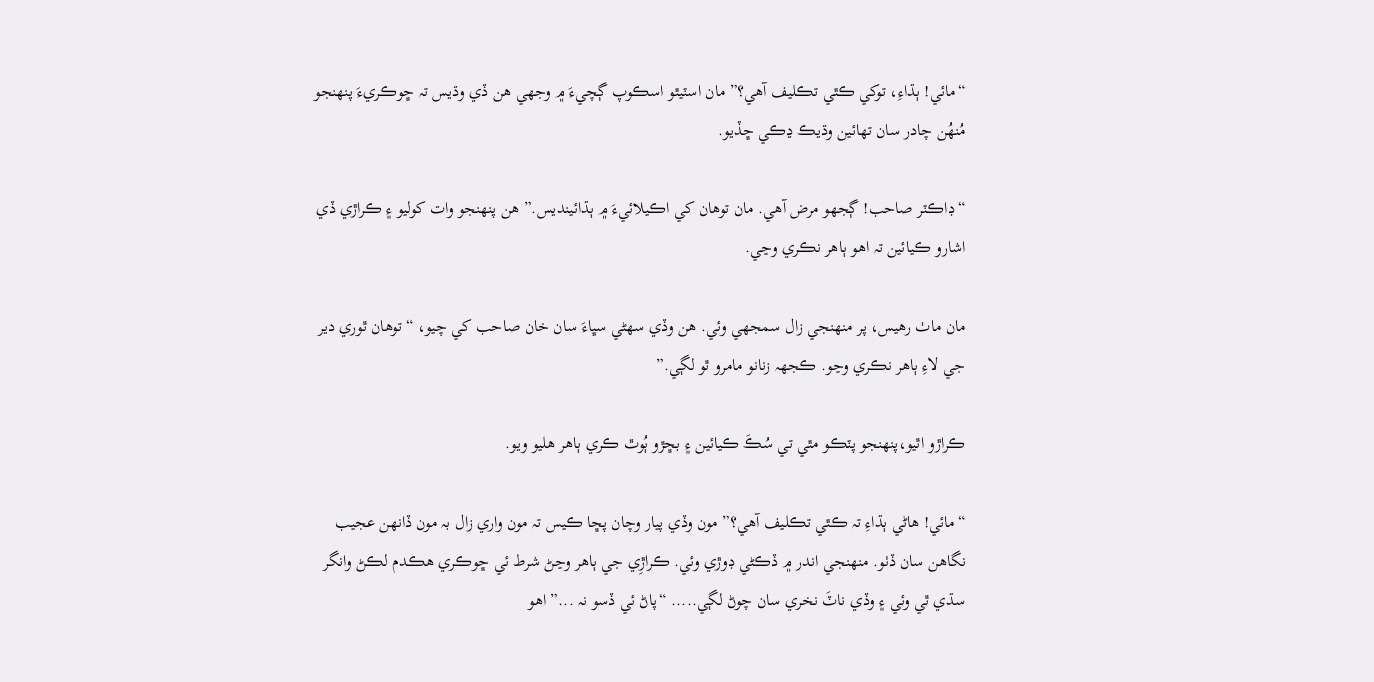“مائي! ٻڌاءِ، توکي ڪٿي تڪليف آهي؟” مان اسٽيٿو اسڪوپ ڳچيءَ ۾ وجهي هن ڏي وڌيس تہ ڇوڪريءَ پنھنجو مُنھُن چادر سان تھائين وڌيڪ ڍڪي ڇڏيو.

“ڊاڪٽر صاحب! ڳجهو مرض آهي. مان توهان کي اڪيلائيءَ ۾ ٻڌائينديس.” هن پنھنجو وات کوليو ۽ ڪراڙي ڏي اشارو ڪيائين تہ اهو ٻاهر نڪري وڃي.

مان ماٺ رهيس، پر منھنجي زال سمجهي وئي. هن وڏي سھڻي سڀاءَ سان خان صاحب کي چيو، “توهان ٿوري دير جي لاءِ ٻاهر نڪري وڃو. ڪجهہ زنانو مامرو ٿو لڳي.”

ڪراڙو اٿيو،پنھنجو پٽڪو مٿي تي سُڪَ ڪيائين ۽ بڇڙو ٻُوٿ ڪري ٻاهر هليو ويو.

“مائي! هاڻي ٻڌاءِ تہ ڪٿي تڪليف آهي؟” مون وڏي پيار وچان پڇا ڪيس تہ مون واري زال بہ مون ڏانھن عجيب نگاهن سان ڏٺو. منھنجي اندر ۾ ڏڪڻي ڊوڙي وئي. ڪراڙِي جي ٻاهر وڃڻ شرط ئي ڇوڪري هڪدم لڪڻ وانگر سڌي ٿي وئي ۽ وڏي ناٽَ نخري سان چوڻ لڳي..... “پاڻ ئي ڏسو نہ ...” اهو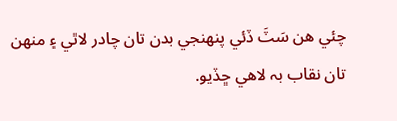چئي هن سَٽَ ڏئي پنھنجي بدن تان چادر لاٿي ۽ منھن تان نقاب بہ لاهي ڇڏيو.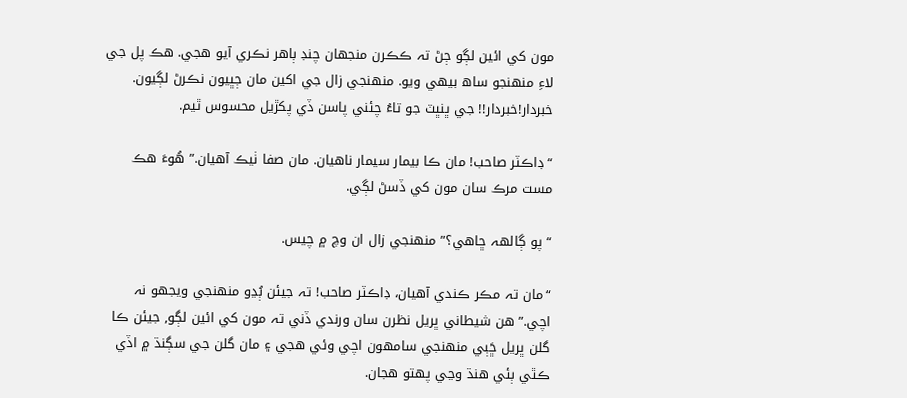مون کي ائين لڳو ڄڻ تہ ڪڪرن منجهان چنڊ ٻاهر نڪري آيو هجي. هڪ پل جي لاءِ منھنجو ساھ بيھي ويو. منھنجي زال جي اکين مان ڄڀيون نڪرڻ لڳيون. خبردار!خبردار!! جي ڀنڀٽ جو تاءُ چئني پاسن ڏي پکڙيل محسوس ٿيم.

“ڊاڪٽر صاحب! مان ڪا بيمار سيمار ناهيان. مان صفا ٺيڪ آهيان.” هُوءَ هڪ مست مرڪ سان مون کي ڏسڻ لڳي.

“پو ڳالهہ ڇاهي؟” منھنجي زال ان وچ ۾ چيس.

“مان تہ مڪر ڪندي آهيان، ڊاڪٽر صاحب! تہ جيئن ٻُڍو منھنجي ويجهو نہ اچي.” هن شيطاني ڀريل نظرن سان ورندي ڏني تہ مون کي ائين لڳو, جيئن ڪا گلن ڀريل ڇَٻي منھنجي سامهون اچي وئي هجي ۽ مان گلن جي سڳنڌ ۾ اڏي ڪٿي ٻئي هنڌ وڃي پھتو هجان.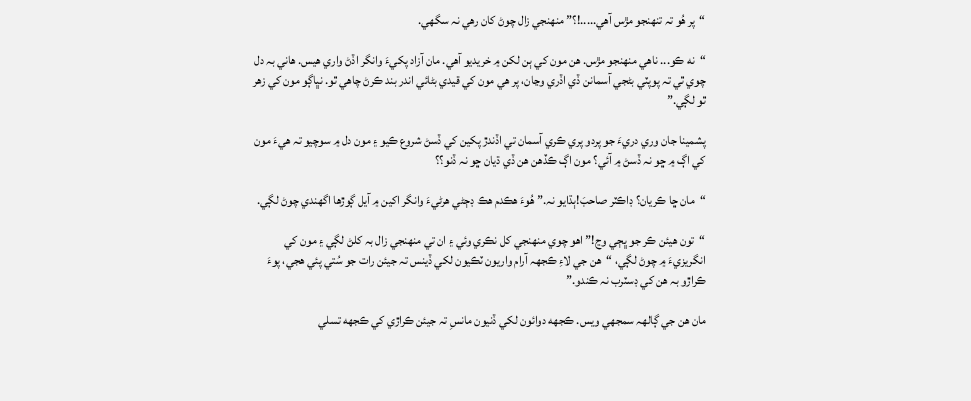“پر هُو تہ تنھنجو مڙس آهي.....!؟” منھنجي زال چوڻ کان رهي نہ سگهي.

“نه ڪو... ناهي منھنجو مڙس. هن مون کي ٻن لکن ۾ خريديو آهي. مان آزاد پکيءَ وانگر اڏڻ واري هيس. هاني بہ دل چوي ٿي تہ پوپٽي بڻجي آسمانن ڏي اڏري وڃان، پر هي مون کي قيدي بڻائي اندر بند ڪرڻ چاهي ٿو. نڀاڳو مون کي زهر ٿو لڳي.”

پشمينا جان وري دريءَ جو پردو پري ڪري آسمان تي اڏندڙ پکين کي ڏسڻ شروع ڪيو ۽ مون دل ۾ سوچيو تہ هيءَ مون کي اڳ ۾ ڇو نہ ڏسڻ ۾ آئي؟ مون اڳ ڪڏهن هن ڏي ڌيان ڇو نہ ڏنو؟؟

“مان ڇا ڪريان؟ ڊاڪٽر صاحبَ!ٻڌايو نہ.” هُوءَ هڪدم هڪ ڊڄڻي هرڻيءَ وانگر اکين ۾ آيل ڳوڙها اگهندي چوڻ لڳي.

“تون هيئن ڪر جو ڀڄي وڃ!” اهو چوي منھنجي کل نڪري وئي ۽ ان تي منھنجي زال بہ کلڻ لڳي ۽ مون کي انگريزيءَ ۾ چوڻ لڳي، “هن جي لاءِ ڪجهہ آرام واريون ٽڪيون لکي ڏينس تہ جيئن رات جو سُتي پئي هجي، پوءَ ڪراڙو بہ هن کي ڊسٽرب نہ ڪندو.”

مان هن جي ڳالهہ سمجهي ويس. ڪجهه دوائون لکي ڏنيون مانسِ تہ جيئن ڪراڙي کي ڪجهه تسلي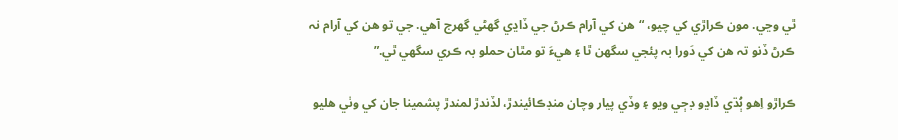ٿي وڃي. مون ڪراڙي کي چيو، “هن کي آرام ڪرڻ جي ڏاڍي گهڻي گهرج آهي. جي تو هن کي آرام نہ ڪرڻ ڏنو تہ هن کي دَورا بہ پئجي سگهن ٿا ۽ هيءَ تو مٿان حملو بہ ڪري سگهي ٿي.”

ڪراڙو اِهو ٻُڌي ڏاڍو ڊڄي ويو ۽ وڏي پيار وچان منڊڪائيندڙ، لڏندڙ لمندڙ پشمينا جان کي وٺي هليو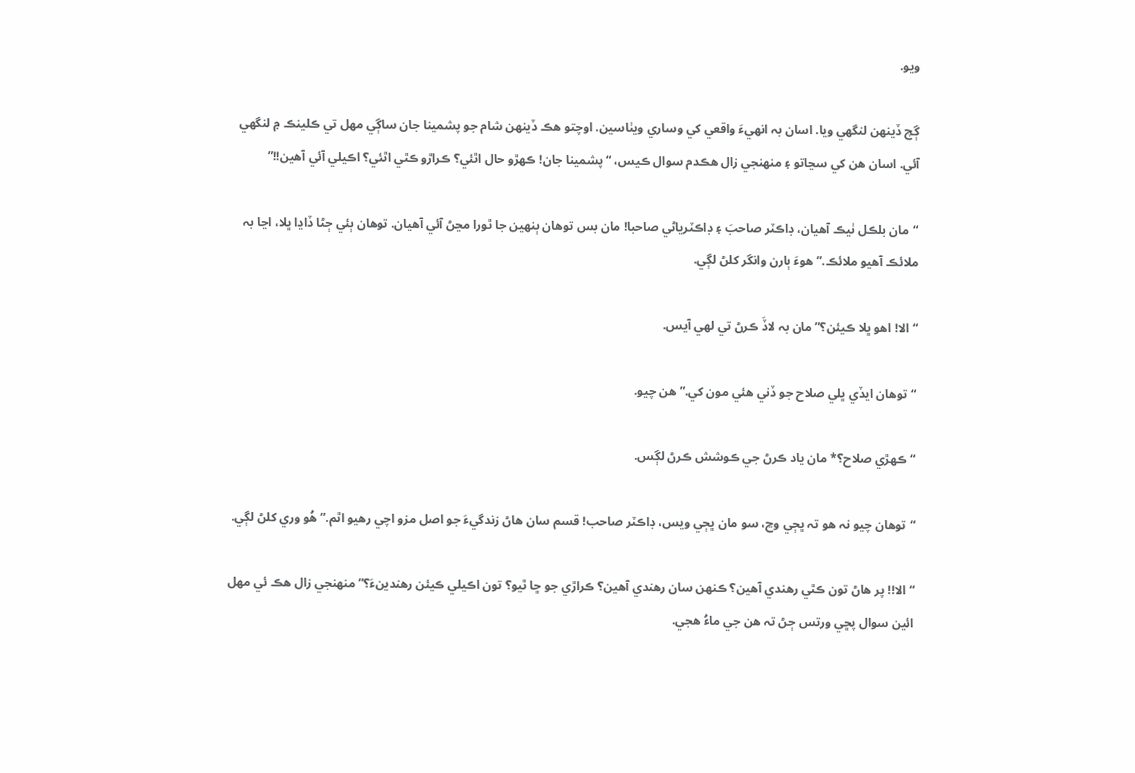ويو.

ڳچ ڏينھن لنگهي ويا. اسان بہ انهيءَ واقعي کي وساري ويٺاسين. اوچتو هڪ ڏينھن شام جو پشمينا جان ساڳي مھل تي ڪلينڪ ۾ لنگهي آئي. اسان هن کي سڃاتو ۽ منھنجي زال هڪدم سوال ڪيس، “پشمينا جان! ڪھڙو حال اٿئي؟ ڪراڙو ڪٿي اٿئي؟ اڪيلي آئي آهين!!”

“مان بلڪل ٺيڪ آهيان، ڊاڪٽر صاحبَ ۽ ڊاڪٽرياڻي صاحبا! مان بس توهان ٻنهين جا ٿورا مڃڻ آئي آهيان. توهان ٻئي ڄڻا ڏاڍا ڀلا، اڃا بہ ملائڪ آهيو ملائڪ.” هوءَ ٻارن وانگر کلڻ لڳي.

“الا! اهو ڀلا ڪيئن؟” مان بہ لاڏَ ڪرڻ تي لھي آيس.

“توهان ايڏي ڀلي صلاح جو ڏني هئي مون کي.” هن چيو.

“ڪھڙي صلاح؟* مان ياد ڪرڻ جي ڪوشش ڪرڻ لڳس.

“توهان چيو نہ هو تہ ڀڄي وڃ، سو مان ڀڄي ويس، ڊاڪٽر صاحب! قسم سان هاڻ زندگيءَ جو اصل مزو اچي رهيو اٿم.” هُو وري کلڻ لڳي.

“الا!! پر هاڻ تون ڪٿي رهندي آهين؟ ڪنھن سان رهندي آهين؟ ڪراڙي جو ڇا ٿيو؟ تون اڪيلي ڪيئن رهندينءَ؟” منھنجي زال هڪ ئي مھل ائين سوال پڇي ورتس ڄڻ تہ هن جي ماءُ هجي.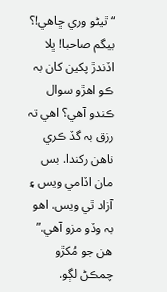“ٿيڻو وري ڇاهي!؟ بيگم صاحبا! ڀلا اڏندڙ پکين کان بہ ڪو اهڙو سوال ڪندو آهي؟ اهي تہ رزق بہ گڏ ڪري ناهن رکندا. بس مان اڏامي ويس ۽ آزاد ٿي ويس. اهو بہ وڏو مزو آهي.” هن جو مُکڙو چمڪڻ لڳو.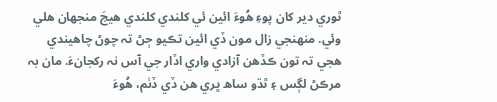ٿوري دير کان پوءِ هُوءَ ائين ئي کلندي کلندي هيجَ منجهان هلي وئي. منھنجي زال مون ڏي ائين تڪيو ڄڻ تہ چوڻ چاهيندي هجي تہ تون ڪڏهن آزادي واري اڏار جي آس نہ رکجانءَ. مان بہ مرڪڻ لڳس ۽ ٿڌو ساھ ڀري هن ڏي ڏٺم، هُوءَ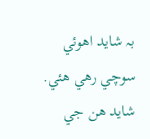بہ شايد اهوئي سوچي رهي هئي. شايد هن جي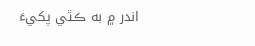اندر ۾ به ڪٿي پکيءَ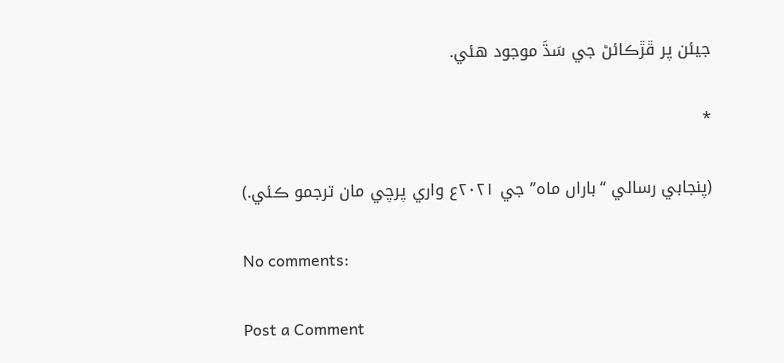جيئن پر ڦڙڪائڻ جي سَڌَ موجود هئي.

*

(پنجابي رسالي “باراں ماه” جي ۲۰۲۱ع واري پرچي مان ترجمو ڪئي.)

No comments:

Post a Comment